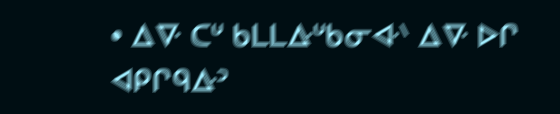• ᐃᐍ ᑕᐡ ᑲᒪᒪᐏᐡᑲᓂᐘᐠ ᐃᐍ ᐅᒋ ᐊᑭᒋᑫᐏᐣ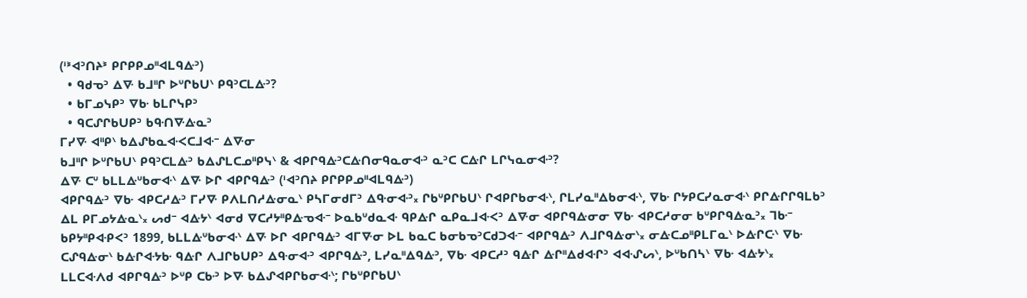(ᑊᕑᐊᐣᑎᔨᕑ ᑭᒋᑭᑭᓄᐦᐊᒪᑫᐏᐣ)
  • ᑫᑯᓀᐣ ᐃᐍ ᑲᒧᐦᒋ ᐅᐡᒋᑲᑌᐠ ᑭᑫᐣᑕᒪᐏᐣ?
  • ᑲᒥᓄᓭᑭᐣ ᐁᑿ ᑲᒪᒋᓭᑭᐣ
  • ᑫᑕᔑᒋᑲᑌᑭᐣ ᑲᑵᑎᐍᐏᓇᐣ
ᒥᓯᐍ ᐊᐦᑭᐠ ᑲᐃᔑᑲᓇᐘᐸᑕᒧᐘᐨ ᐃᐍᓂ
ᑲᒧᐦᒋ ᐅᐡᒋᑲᑌᐠ ᑭᑫᐣᑕᒪᐏᐣ ᑲᐃᔑᒪᑕᓄᐦᑭᓭᐠ & ᐊᑭᒋᑫᐏᐣᑕᐏᑎᓂᑫᓇᓂᐘᐣ ᓇᐣᑕ ᑕᐏᒋ ᒪᒋᓭᓇᓂᐘᐣ?
ᐃᐍ ᑕᐡ ᑲᒪᒪᐏᐡᑲᓂᐘᐠ ᐃᐍ ᐅᒋ ᐊᑭᒋᑫᐏᐣ (ᑊᐊᐣᑎᔨ ᑭᒋᑭᑭᓄᐦᐊᒪᑫᐏᐣ)
ᐊᑭᒋᑫᐏᐣ ᐁᑿ ᐊᑭᑕᓱᐏᐣ ᒥᓯᐍ ᑭᐱᒪᑎᓱᐏᓂᓇᐠ ᑭᓴᒥᓂᑯᒥᐣ ᐃᑵᓂᐘᐣ᙮ ᒋᑲᐡᑭᒋᑲᑌᐠ ᒋᐊᑭᒋᑲᓂᐘᐠ, ᒋᒪᓯᓇᐦᐃᑲᓂᐘᐠ, ᐁᑿ ᒋᔭᑭᑕᓯᓇᓂᐘᐠ ᑭᒋᐏᒋᒋᑫᒪᑲᐣ ᐃᒪ ᑭᒥᓄᔭᐏᓇᐠ᙮ ᔕᑯᐨ ᐊᐏᔭᐠ ᐊᓂᑯ ᐁᑕᓱᔭᐦᑭᐏᓀᐘᐨ ᐅᓇᑲᐡᑯᓇᐘ ᑫᑭᐏᒋ ᓇᑭᓇᒧᐘᐸᐣ ᐃᐍᓂ ᐊᑭᒋᑫᐏᓂᓂ ᐁᑿ ᐊᑭᑕᓱᓂᓂ ᑲᐡᑭᒋᑫᐏᓇᐣ᙮ ᒣᑿᐨ ᑲᑭᔭᐦᑭᐘᑭᐸᐣ 1899, ᑲᒪᒪᐏᐡᑲᓂᐘᐠ ᐃᐍ ᐅᒋ ᐊᑭᒋᑫᐏᐣ ᐊᒥᐍᓂ ᐅᒪ ᑲᓇᑕ ᑲᓂᑲᓀᐣᑕᑯᑐᐘᐨ ᐊᑭᒋᑫᐏᐣ ᐱᒧᒋᑫᐏᓂᐠ᙮ ᓂᐏᑕᓄᐦᑭᒪᒥᓇᐠ ᐅᐏᒋᑢᐠ ᐁᑿ ᑕᔑᑫᐏᓂᐠ ᑲᐏᒋᐘᔭᑿ ᑫᐏᒋ ᐱᒧᒋᑲᑌᑭᐣ ᐃᑵᓂᐘᐣ ᐊᑭᒋᑫᐏᐣ, ᒪᓯᓇᐦᐃᑫᐏᐣ, ᐁᑿ ᐊᑭᑕᓱᐣ ᑫᐏᒋ ᐏᒋᐦᐃᑯᐘᒋᐣ ᐊᐘᔑᔕᐠ, ᐅᐡᑲᑎᓴᐠ ᐁᑿ ᐊᐏᔭᐠ᙮
ᒪᒪᑕᐘᐱᑯ ᐊᑭᒋᑫᐏᐣ ᐅᐡᑭ ᑕᑿᐣ ᐅᐍ ᑲᐃᔑᐊᑭᒋᑲᓂᐘᐠ; ᒋᑲᐡᑭᒋᑲᑌᐠ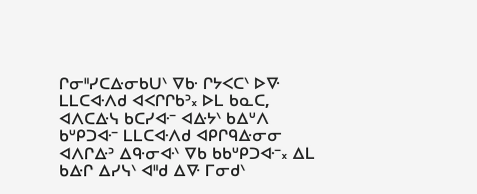ᒋᓂᐦᓯᑕᐏᓂᑲᑌᐠ ᐁᑿ ᒋᔭᐸᑕᐠ ᐅᐍ ᒪᒪᑕᐘᐱᑯ ᐊᐸᒋᒋᑲᐣ᙮ ᐅᒪ ᑲᓇᑕ, ᐊᐱᑕᐏᓭ ᑲᑕᓯᐘᐨ ᐊᐏᔭᐠ ᑲᐃᐡᐱ ᑲᐡᑭᑐᐘᐨ ᒪᒪᑕᐘᐱᑯ ᐊᑭᒋᑫᐏᓂᓂ ᐊᐱᒋᐏᐣ ᐃᑵᓂᐘᐠ ᐁᑲ ᑲᑲᐡᑭᑐᐘᐨ᙮ ᐃᒪ ᑲᐏᒋ ᐃᓯᓭᐠ ᐊᐦᑯ ᐃᐍ ᒥᓂᑯᐠ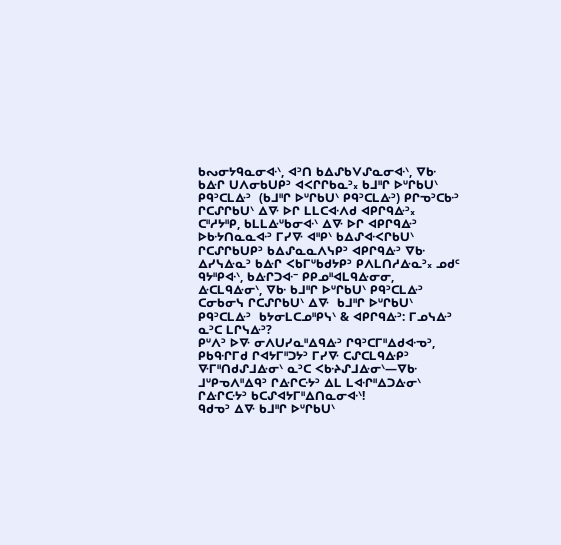ᑲᔓᓂᔭᑫᓇᓂᐘᐠ, ᐊᐣᑎ ᑲᐃᔑᑲᐯᔑᓇᓂᐘᐠ, ᐁᑿ ᑲᐏᒋ ᑌᐱᓂᑲᑌᑭᐣ ᐊᐸᒋᒋᑲᓇᐣ᙮ ᑲᒧᐦᒋ ᐅᐡᒋᑲᑌᐠ ᑭᑫᐣᑕᒪᐏᐣ  (ᑲᒧᐦᒋ ᐅᐡᒋᑲᑌᐠ ᑭᑫᐣᑕᒪᐏᐣ) ᑭᒋᓀᐣᑕᑿᐣ ᒋᑕᔑᒋᑲᑌᐠ ᐃᐍ ᐅᒋ ᒪᒪᑕᐘᐱᑯ ᐊᑭᒋᑫᐏᐣ᙮
ᑕᐦᓱᔭᐦᑭ, ᑲᒪᒪᐏᐡᑲᓂᐘᐠ ᐃᐍ ᐅᒋ ᐊᑭᒋᑫᐏᐣ ᐅᑿᔭᑎᓇᓇᐘᐣ ᒥᓯᐍ ᐊᐦᑭᐠ ᑲᐃᔑᐘᐸᒋᑲᑌᐠ ᒋᑕᔑᒋᑲᑌᑭᐣ ᑲᐃᔑᓇᓇᐱᓭᑭᐣ ᐊᑭᒋᑫᐏᐣ ᐁᑿ ᐃᓯᓭᐏᓇᐣ ᑲᐏᒋ ᐸᑲᒥᐡᑲᑯᔭᑭᐣ ᑭᐱᒪᑎᓱᐏᓇᐣ᙮ ᓄᑯᒼ ᑫᔭᐦᑭᐘᐠ, ᑲᐏᒋᑐᐘᐨ ᑭᑭᓄᐦᐊᒪᑫᐏᓂᓂ, ᐏᑕᒪᑫᐏᓂᐠ, ᐁᑿ ᑲᒧᐦᒋ ᐅᐡᒋᑲᑌᐠ ᑭᑫᐣᑕᒪᐏᐣ  ᑕᓂᑲᓂᓭ ᒋᑕᔑᒋᑲᑌᐠ ᐃᐍ  ᑲᒧᐦᒋ ᐅᐡᒋᑲᑌᐠ ᑭᑫᐣᑕᒪᐏᐣ  ᑲᔭᓂᒪᑕᓄᐦᑭᓭᐠ & ᐊᑭᒋᑫᐏᐣ: ᒥᓄᓭᐏᐣ ᓇᐣᑕ ᒪᒋᓭᐏᐣ?
ᑭᐡᐱᐣ ᐅᐍ ᓂᐱᑌᓯᓇᐦᐃᑫᐏᐣ ᒋᑫᐣᑕᒥᐦᐃᑯᐘᓀᐣ, ᑭᑲᑵᒋᒥᑯ ᒋᐊᔭᒥᐦᑐᔭᐣ ᒥᓯᐍ ᑕᔑᑕᒪᑫᐏᑭᐣ ᐍᒥᐦᑎᑯᔑᒧᐏᓂᐠ ᓇᐣᑕ ᐸᑿᔨᔑᒧᐏᓂᐠ—ᐁᑿ ᒧᐡᑭᓀᐱᐦᐃᑫᐣ ᒋᐏᒋᑢᔭᐣ ᐃᒪ ᒪᐘᒋᐦᐃᑐᐏᓂᐠ ᒋᐏᒋᑢᔭᐣ ᑲᑕᔑᐊᔭᒥᐦᐃᑎᓇᓂᐘᐠ!
ᑫᑯᓀᐣ ᐃᐍ ᑲᒧᐦᒋ ᐅᐡᒋᑲᑌᐠ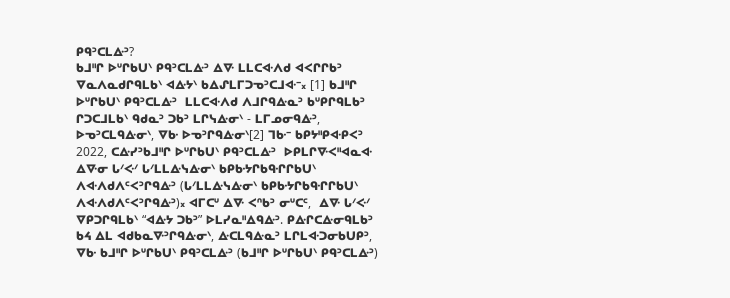ᑭᑫᐣᑕᒪᐏᐣ?
ᑲᒧᐦᒋ ᐅᐡᒋᑲᑌᐠ ᑭᑫᐣᑕᒪᐏᐣ ᐃᐍ ᒪᒪᑕᐘᐱᑯ ᐊᐸᒋᒋᑲᐣ ᐁᓇᐱᓇᑯᒋᑫᒪᑲᐠ ᐊᐏᔭᐠ ᑲᐃᔑᒪᒥᑐᓀᐣᑕᒧᐘᐨ᙮ [1] ᑲᒧᐦᒋ ᐅᐡᒋᑲᑌᐠ ᑭᑫᐣᑕᒪᐏᐣ  ᒪᒪᑕᐘᐱᑯ ᐱᒧᒋᑫᐏᓇᐣ ᑲᐡᑭᒋᑫᒪᑲᐣ ᒋᑐᑕᒧᒪᑲᐠ ᑫᑯᓇᐣ ᑐᑲᐣ ᒪᒋᓭᐏᓂᐠ - ᒪᒥᓄᓂᑫᐏᐣ, ᐅᓀᐣᑕᒪᑫᐏᓂᐠ, ᐁᑿ ᐅᓀᐣᒋᑫᐏᓂᐠ[2] ᒣᑿᐨ ᑲᑭᔭᐦᑭᐘᑭᐸᐣ 2022, ᑕᐏᓯᐣᑲᒧᐦᒋ ᐅᐡᒋᑲᑌᐠ ᑭᑫᐣᑕᒪᐏᐣ  ᐅᑭᒪᒋᐍᐸᐦᐊᓇᐘ ᐃᐍᓂ ᒐᐟᑅᐟ ᒐᐟᒪᒪᐏᓭᐏᓂᐠ ᑲᑭᑿᔭᒋᑲᑵᒋᒋᑲᑌᐠ ᐱᐘᐱᑯᐱᒼᐸᐣᒋᑫᐏᐣ (ᒐᐟᒪᒪᐏᓭᐏᓂᐠ ᑲᑭᑿᔭᒋᑲᑵᒋᒋᑲᑌᐠ ᐱᐘᐱᑯᐱᒼᐸᐣᒋᑫᐏᐣ)᙮ ᐊᒥᑕᐡ ᐃᐍ ᐸᐢᑲᐣ ᓂᐡᑕᒼ,  ᐃᐍ ᒐᐟᑅᐟ ᐁᑭᑐᒋᑫᒪᑲᐠ “ᐊᐏᔭ ᑐᑲᐣ” ᐅᒪᓯᓇᐦᐃᑫᐏᐣ. ᑭᐏᒋᑕᐏᓂᑫᒪᑲᐣ ᑲᔦ ᐃᒪ ᐊᑯᑲᓇᐍᐣᒋᑫᐏᓂᐠ, ᐏᑕᒪᑫᐏᓇᐣ ᒪᒋᒪᐘᑐᓂᑲᑌᑭᐣ, ᐁᑿ ᑲᒧᐦᒋ ᐅᐡᒋᑲᑌᐠ ᑭᑫᐣᑕᒪᐏᐣ (ᑲᒧᐦᒋ ᐅᐡᒋᑲᑌᐠ ᑭᑫᐣᑕᒪᐏᐣ)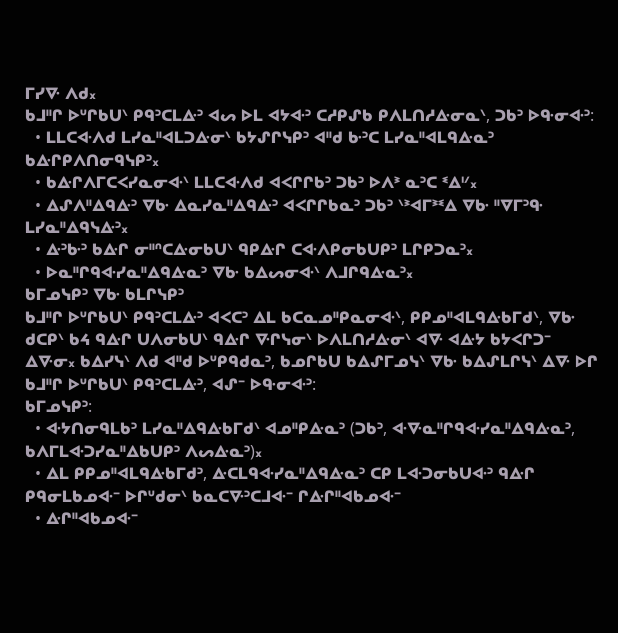ᒥᓯᐍ ᐱᑯ᙮
ᑲᒧᐦᒋ ᐅᐡᒋᑲᑌᐠ ᑭᑫᐣᑕᒪᐏᐣ ᐊᔕ ᐅᒪ ᐊᔭᐘᐣ ᑕᓱᑭᔑᑲ ᑭᐱᒪᑎᓱᐏᓂᓇᐠ, ᑐᑲᐣ ᐅᑵᓂᐘᐣ:
  • ᒪᒪᑕᐘᐱᑯ ᒪᓯᓇᐦᐊᒪᑐᐏᓂᐠ ᑲᔭᔑᒋᓭᑭᐣ ᐊᐦᑯ ᑿᐣᑕ ᒪᓯᓇᐦᐊᒪᑫᐏᓇᐣ ᑲᐏᒋᑭᐱᑎᓂᑫᓭᑭᐣ᙮
  • ᑲᐏᒋᐱᒥᑕᐸᓯᓇᓂᐘᐠ ᒪᒪᑕᐘᐱᑯ ᐊᐸᒋᒋᑲᐣ ᑐᑲᐣ ᐅᐱᕑ ᓇᐣᑕ ᓫᐃᑊᐟ᙮
  • ᐃᔑᐱᐦᐃᑫᐏᐣ ᐁᑿ ᐃᓇᓯᓇᐦᐃᑫᐏᐣ ᐊᐸᒋᒋᑲᓇᐣ ᑐᑲᐣ ᐠᕑᐊᒥᕑᓫᐃ ᐁᑿ ᐦᐁᒥᐣᑵ ᒪᓯᓇᐦᐃᑫᓭᐏᐣ᙮
  • ᐏᐣᑿᐣ ᑲᐏᒋ ᓂᐦᐢᑕᐏᓂᑲᑌᐠ ᑫᑭᐏᒋ ᑕᐘᐱᑭᓂᑲᑌᑭᐣ ᒪᒋᑭᑐᓇᐣ᙮
  • ᐅᓇᐦᒋᑫᐘᓯᓇᐦᐃᑫᐏᓇᐣ ᐁᑿ ᑲᐃᔕᓂᐘᐠ ᐱᒧᒋᑫᐏᓇᐣ᙮
ᑲᒥᓄᓭᑭᐣ ᐁᑿ ᑲᒪᒋᓭᑭᐣ
ᑲᒧᐦᒋ ᐅᐡᒋᑲᑌᐠ ᑭᑫᐣᑕᒪᐏᐣ ᐊᐸᑕᐣ ᐃᒪ ᑲᑕᓇᓄᐦᑭᓇᓂᐘᐠ, ᑭᑭᓄᐦᐊᒪᑫᐏᑲᒥᑯᐠ, ᐁᑿ ᑯᑕᑭᐠ ᑲᔦ ᑫᐏᒋ ᑌᐱᓂᑲᑌᐠ ᑫᐏᒋ ᐍᒋᓭᓂᐠ ᐅᐱᒪᑎᓱᐏᓂᐠ ᐊᐍ ᐊᐏᔭ ᑲᔭᐸᒋᑐᐨ ᐃᐍᓂ᙮ ᑲᐃᓯᓭᐠ ᐱᑯ ᐊᐦᑯ ᐅᐡᑭᑫᑯᓇᐣ, ᑲᓄᒋᑲᑌ ᑲᐃᔑᒥᓄᓭᐠ ᐁᑿ ᑲᐃᔑᒪᒋᓭᐠ ᐃᐍ ᐅᒋ ᑲᒧᐦᒋ ᐅᐡᒋᑲᑌᐠ ᑭᑫᐣᑕᒪᐏᐣ, ᐊᔑᐨ ᐅᑵᓂᐘᐣ:
ᑲᒥᓄᓭᑭᐣ:
  • ᐘᔭᑎᓂᑫᒪᑲᐣ ᒪᓯᓇᐦᐃᑫᐏᑲᒥᑯᐠ ᐊᓄᐦᑭᐏᓇᐣ (ᑐᑲᐣ, ᐘᐍᓇᐦᒋᑫᐘᓯᓇᐦᐃᑫᐏᓇᐣ, ᑲᐱᒥᒪᐘᑐᓯᓇᐦᐃᑲᑌᑭᐣ ᐱᔕᐏᓇᐣ)᙮
  • ᐃᒪ ᑭᑭᓄᐦᐊᒪᑫᐏᑲᒥᑯᐣ, ᐏᑕᒪᑫᐘᓯᓇᐦᐃᑫᐏᓇᐣ ᑕᑭ ᒪᐘᑐᓂᑲᑌᐘᐣ ᑫᐏᒋ ᑭᑫᓂᒪᑲᓄᐘᐨ ᐅᒋᐡᑯᓂᐠ ᑲᓇᑕᐍᐣᑕᒧᐘᐨ ᒋᐏᒋᐦᐊᑲᓄᐘᐨ
  • ᐏᒋᐦᐊᑲᓄᐘᐨ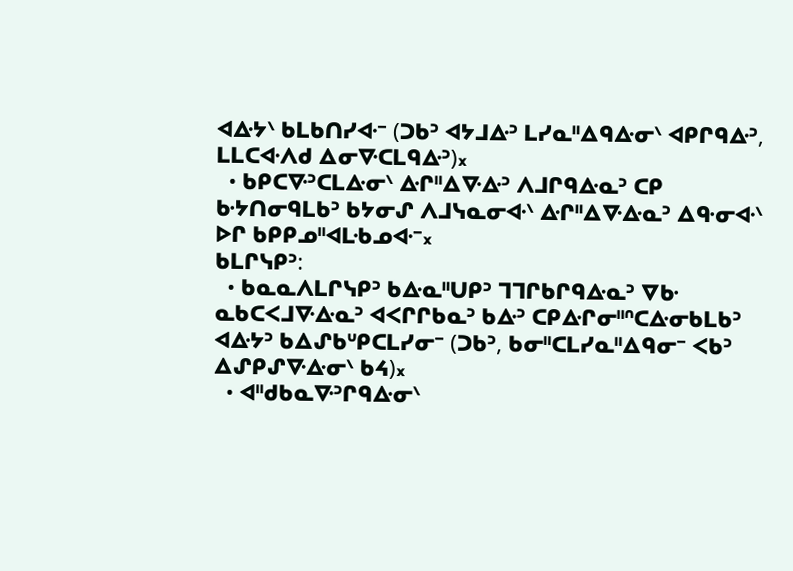ᐊᐏᔭᐠ ᑲᒪᑲᑎᓯᐘᐨ (ᑐᑲᐣ ᐊᔭᒧᐏᐣ ᒪᓯᓇᐦᐃᑫᐏᓂᐠ ᐊᑭᒋᑫᐏᐣ, ᒪᒪᑕᐘᐱᑯ ᐃᓂᐍᑕᒪᑫᐏᐣ)᙮
  • ᑲᑭᑕᐍᐣᑕᒪᐏᓂᐠ ᐏᒋᐦᐃᐍᐏᐣ ᐱᒧᒋᑫᐏᓇᐣ ᑕᑭ ᑿᔭᑎᓂᑫᒪᑲᐣ ᑲᔭᓂᔑ ᐱᒧᓭᓇᓂᐘᐠ ᐏᒋᐦᐃᐍᐏᓇᐣ ᐃᑵᓂᐘᐠ ᐅᒋ ᑲᑭᑭᓄᐦᐊᒷᑲᓄᐘᐨ᙮
ᑲᒪᒋᓭᑭᐣ:
  • ᑲᓇᓇᐱᒪᒋᓭᑭᐣ ᑲᐏᓇᐦᑌᑭᐣ ᒣᒣᒋᑲᒋᑫᐏᓇᐣ ᐁᑿ ᓇᑲᑕᐸᒧᐍᐏᓇᐣ ᐊᐸᒋᒋᑲᓇᐣ ᑲᐏᐣ ᑕᑭᐏᒋᓂᐦᐢᑕᐏᓂᑲᒪᑲᐣ ᐊᐏᔭᐣ ᑲᐃᔑᑲᐡᑭᑕᒪᓯᓂᐨ (ᑐᑲᐣ, ᑲᓂᐦᑕᒪᓯᓇᐦᐃᑫᓂᐨ ᐸᑲᐣ ᐃᔑᑭᔑᐍᐏᓂᐠ ᑲᔦ)᙮
  • ᐊᐦᑯᑲᓇᐍᐣᒋᑫᐏᓂᐠ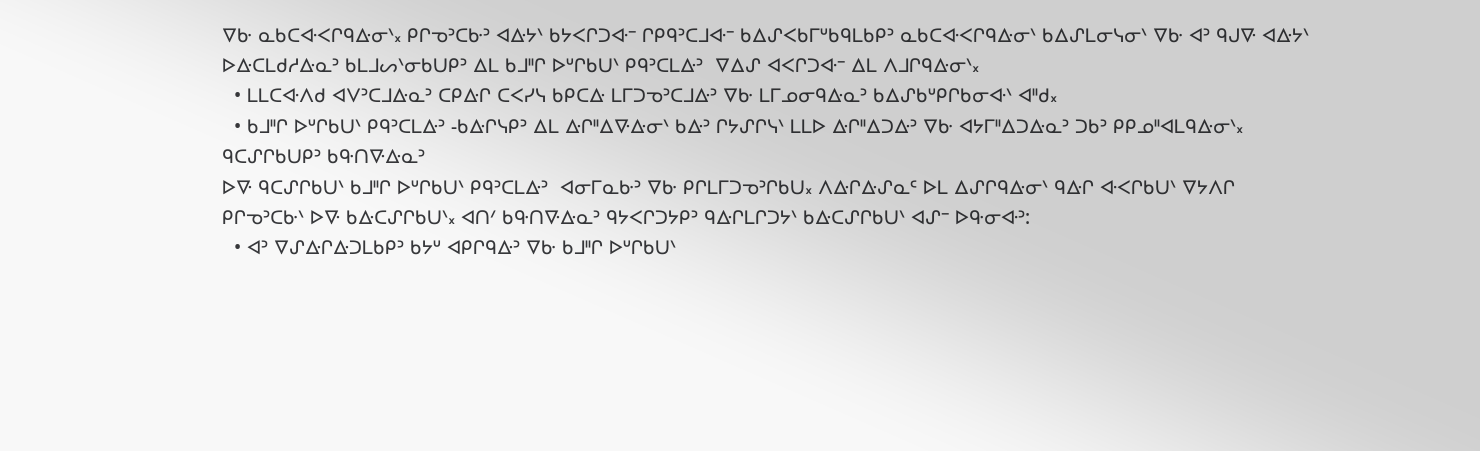ᐁᑿ ᓇᑲᑕᐘᐸᒋᑫᐏᓂᐠ᙮ ᑭᒋᓀᐣᑕᑿᐣ ᐊᐏᔭᐠ ᑲᔭᐸᒋᑐᐘᐨ ᒋᑭᑫᐣᑕᒧᐘᐨ ᑲᐃᔑᐸᑲᒥᐡᑲᑫᒪᑲᑭᐣ ᓇᑲᑕᐘᐸᒋᑫᐏᓂᐠ ᑲᐃᔑᒪᓂᓭᓂᐠ ᐁᑿ ᐊᐣ ᑫᒍᐍ ᐊᐏᔭᐠ ᐅᐏᑕᒪᑯᓱᐏᓇᐣ ᑲᒪᒧᔕᐠᓂᑲᑌᑭᐣ ᐃᒪ ᑲᒧᐦᒋ ᐅᐡᒋᑲᑌᐠ ᑭᑫᐣᑕᒪᐏᐣ  ᐁᐃᔑ ᐊᐸᒋᑐᐘᐨ ᐃᒪ ᐱᒧᒋᑫᐏᓂᐠ᙮
  • ᒪᒪᑕᐘᐱᑯ ᐊᐯᐣᑕᒧᐏᓇᐣ ᑕᑭᐏᒋ ᑕᐸᓯᓭ ᑲᑭᑕᐏ ᒪᒥᑐᓀᐣᑕᒧᐏᐣ ᐁᑿ ᒪᒥᓄᓂᑫᐏᓇᐣ ᑲᐃᔑᑲᐡᑭᒋᑲᓂᐘᐠ ᐊᐦᑯ᙮
  • ᑲᒧᐦᒋ ᐅᐡᒋᑲᑌᐠ ᑭᑫᐣᑕᒪᐏᐣ -ᑲᐏᒋᓭᑭᐣ ᐃᒪ ᐏᒋᐦᐃᐍᐏᓂᐠ ᑲᐏᐣ ᒋᔭᔑᒋᓭᐠ ᒪᒪᐅ ᐏᒋᐦᐃᑐᐏᐣ ᐁᑿ ᐊᔭᒥᐦᐃᑐᐏᓇᐣ ᑐᑲᐣ ᑭᑭᓄᐦᐊᒪᑫᐏᓂᐠ᙮
ᑫᑕᔑᒋᑲᑌᑭᐣ ᑲᑵᑎᐍᐏᓇᐣ
ᐅᐍ ᑫᑕᔑᒋᑲᑌᐠ ᑲᒧᐦᒋ ᐅᐡᒋᑲᑌᐠ ᑭᑫᐣᑕᒪᐏᐣ  ᐊᓂᒥᓇᑿᐣ ᐁᑿ ᑭᒋᒪᒥᑐᓀᐣᒋᑲᑌ᙮ ᐱᐏᒋᐏᔑᓇᒼ ᐅᒪ ᐃᔑᒋᑫᐏᓂᐠ ᑫᐏᒋ ᐘᐸᒋᑲᑌᐠ ᐁᔭᐱᒋ ᑭᒋᓀᐣᑕᑿᐠ ᐅᐍ ᑲᐏᑕᔑᒋᑲᑌᐠ᙮ ᐊᑎᐟ ᑲᑵᑎᐍᐏᓇᐣ ᑫᔭᐸᒋᑐᔭᑭᐣ ᑫᐏᒋᒪᒋᑐᔭᐠ ᑲᐏᑕᔑᒋᑲᑌᐠ ᐊᔑᐨ ᐅᑵᓂᐘᐣ:
  • ᐊᐣ ᐁᔑᐏᒋᐏᑐᒪᑲᑭᐣ ᑲᔭᐡ ᐊᑭᒋᑫᐏᐣ ᐁᑿ ᑲᒧᐦᒋ ᐅᐡᒋᑲᑌᐠ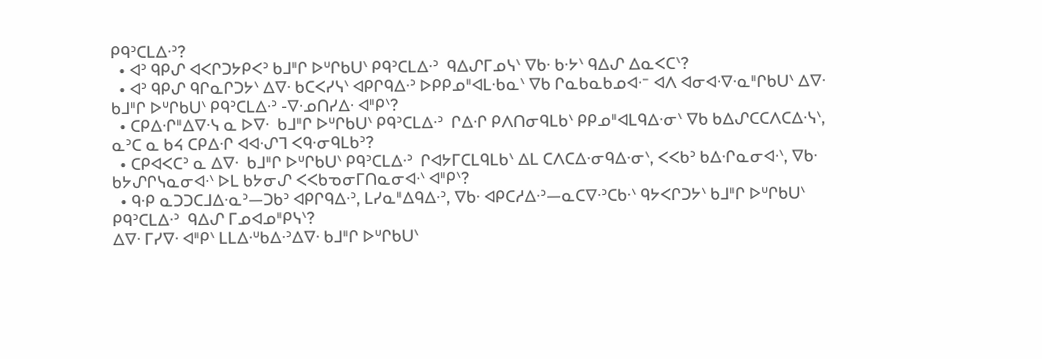ᑭᑫᐣᑕᒪᐏᐣ?
  • ᐊᐣ ᑫᑭᔑ ᐊᐸᒋᑐᔭᑭᐸᐣ ᑲᒧᐦᒋ ᐅᐡᒋᑲᑌᐠ ᑭᑫᐣᑕᒪᐏᐣ  ᑫᐃᔑᒥᓄᓭᐠ ᐁᑿ ᑿᔭᐠ ᑫᐃᔑ ᐃᓇᐸᑕᐠ?
  • ᐊᐣ ᑫᑭᔑ ᑫᒋᓇᒋᑐᔭᐠ ᐃᐍ ᑲᑕᐸᓯᓭᐠ ᐊᑭᒋᑫᐏᐣ ᐅᑭᑭᓄᐦᐊᒷᑲᓇᐠ ᐁᑲ ᒋᓇᑲᓇᑲᓄᐘᐨ ᐊᐱ ᐊᓂᐘᐍᓇᐦᒋᑲᑌᐠ ᐃᐍ ᑲᒧᐦᒋ ᐅᐡᒋᑲᑌᐠ ᑭᑫᐣᑕᒪᐏᐣ -ᐍᓄᑎᓯᐏ ᐊᐦᑭᐠ?
  • ᑕᑭᐏᒋᐦᐃᐍᓭ ᓇ ᐅᐍ  ᑲᒧᐦᒋ ᐅᐡᒋᑲᑌᐠ ᑭᑫᐣᑕᒪᐏᐣ  ᒋᐏᒋ ᑭᐱᑎᓂᑫᒪᑲᐠ ᑭᑭᓄᐦᐊᒪᑫᐏᓂᐠ ᐁᑲ ᑲᐃᔑᑕᑕᐱᑕᐏᓭᐠ, ᓇᐣᑕ ᓇ ᑲᔦ ᑕᑭᐏᒋ ᐊᐘᔑᒣ ᐸᑵᓂᑫᒪᑲᐣ?
  • ᑕᑭᐊᐸᑕᐣ ᓇ ᐃᐍ  ᑲᒧᐦᒋ ᐅᐡᒋᑲᑌᐠ ᑭᑫᐣᑕᒪᐏᐣ  ᒋᐊᔭᒥᑕᒪᑫᒪᑲᐠ ᐃᒪ ᑕᐱᑕᐏᓂᑫᐏᓂᐠ, ᐸᐸᑲᐣ ᑲᐏᒋᓇᓂᐘᐠ, ᐁᑿ ᑲᔭᔑᒋᓭᓇᓂᐘᐠ ᐅᒪ ᑲᔭᓂᔑ ᐸᐸᑲᓀᓂᒥᑎᓇᓂᐘᐠ ᐊᐦᑭᐠ?
  • ᑵᑭ ᓇᑐᑐᑕᒧᐏᓇᐣ—ᑐᑲᐣ ᐊᑭᒋᑫᐏᐣ, ᒪᓯᓇᐦᐃᑫᐏᐣ, ᐁᑿ ᐊᑭᑕᓱᐏᐣ—ᓇᑕᐍᐣᑕᑿᐠ ᑫᔭᐸᒋᑐᔭᐠ ᑲᒧᐦᒋ ᐅᐡᒋᑲᑌᐠ ᑭᑫᐣᑕᒪᐏᐣ  ᑫᐃᔑ ᒥᓄᐊᓄᐦᑭᓭᐠ?
ᐃᐍ ᒥᓯᐍ ᐊᐦᑭᐠ ᒪᒪᐏᐡᑲᐏᐣᐃᐍ ᑲᒧᐦᒋ ᐅᐡᒋᑲᑌᐠ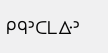ᑭᑫᐣᑕᒪᐏᐣ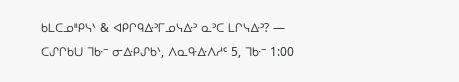ᑲᒪᑕᓄᐦᑭᓭᐠ & ᐊᑭᒋᑫᐏᐣᒥᓄᓭᐏᐣ ᓇᐣᑕ ᒪᒋᓭᐏᐣ? — ᑕᔑᒋᑲᑌ ᒣᑿᐨ ᓂᐏᑭᔑᑲᐠ, ᐱᓇᑵᐏᐱᓱᒼ 5, ᒣᑿᐨ 1:00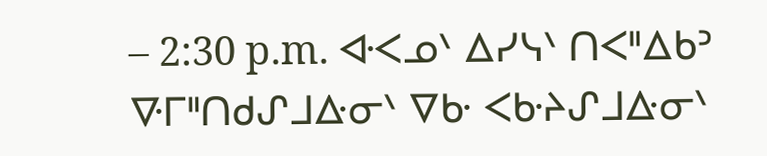– 2:30 p.m. ᐘᐸᓄᐠ ᐃᓯᓭᐠ ᑎᐸᐦᐃᑲᐣ ᐍᒥᐦᑎᑯᔑᒧᐏᓂᐠ ᐁᑿ ᐸᑿᔨᔑᒧᐏᓂᐠ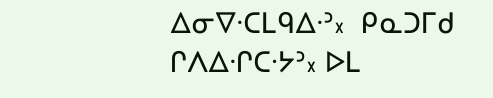ᐃᓂᐍᑕᒪᑫᐏᐣ᙮  ᑭᓇᑐᒥᑯ ᒋᐱᐏᒋᑢᔭᐣ᙮ ᐅᒪ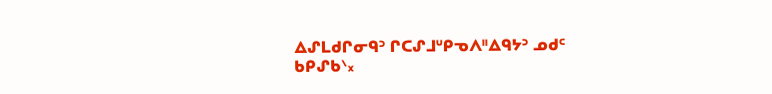ᐃᔑᒪᑯᒋᓂᑫᐣ ᒋᑕᔑᒧᐡᑭᓀᐱᐦᐃᑫᔭᐣ ᓄᑯᒼ ᑲᑭᔑᑲᐠ᙮